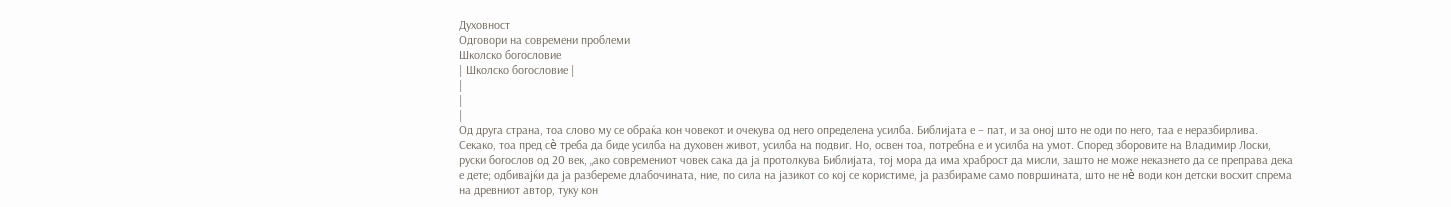Духовност
Одговори на современи проблеми
Школско богословие
| Школско богословие |
|
|
|
Од друга страна, тоа слово му се обраќа кон човекот и очекува од него определена усилба. Библијата е – пат, и за оној што не оди по него, таа е неразбирлива. Секако, тоа пред сè треба да биде усилба на духовен живот, усилба на подвиг. Но, освен тоа, потребна е и усилба на умот. Според зборовите на Владимир Лоски, руски богослов од 20 век, „ако современиот човек сака да ја протолкува Библијата, тој мора да има храброст да мисли, зашто не може неказнето да се преправа дека е дете; одбивајќи да ја разбереме длабочината, ние, по сила на јазикот со кој се користиме, ја разбираме само површината, што не нè води кон детски восхит спрема на древниот автор, туку кон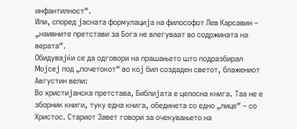инфантилност“.
Или, според јасната формулација на философот Лев Карсавин – „наивните претстави за Бога не влегуваат во содржината на верата“.
Обидувајќи се да одговори на прашањето што подразбирал Мојсеј под „почетокот“ во кој бил создаден светот, блажениот Августин вели:
Во христијанска претстава, Библијата е целосна книга. Таа не е зборник книги, туку една книга, обединета со едно „лице“ – со Христос. Стариот Завет говори за очекувањето на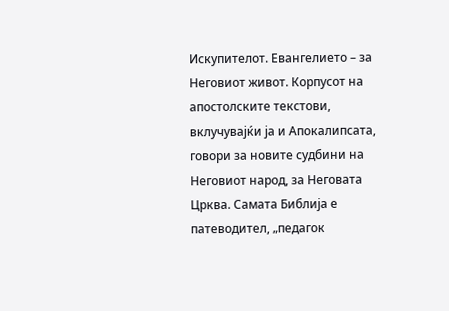Искупителот. Евангелието – за Неговиот живот. Корпусот на апостолските текстови, вклучувајќи ја и Апокалипсата, говори за новите судбини на Неговиот народ, за Неговата Црква. Самата Библија е патеводител, „педагок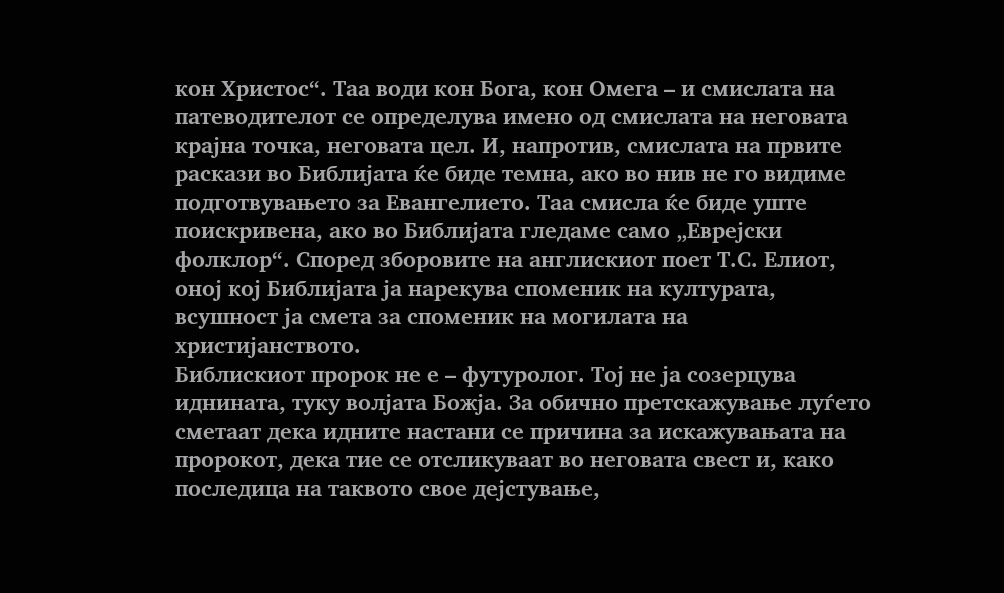кон Христос“. Таа води кон Бога, кон Омега – и смислата на патеводителот се определува имено од смислата на неговата крајна точка, неговата цел. И, напротив, смислата на првите раскази во Библијата ќе биде темна, ако во нив не го видиме подготвувањето за Евангелието. Таа смисла ќе биде уште поискривена, ако во Библијата гледаме само „Еврејски фолклор“. Според зборовите на англискиот поет Т.С. Елиот, оној кој Библијата ја нарекува споменик на културата, всушност ја смета за споменик на могилата на христијанството.
Библискиот пророк не е – футуролог. Тој не ја созерцува иднината, туку волјата Божја. За обично претскажување луѓето сметаат дека идните настани се причина за искажувањата на пророкот, дека тие се отсликуваат во неговата свест и, како последица на таквото свое дејстување,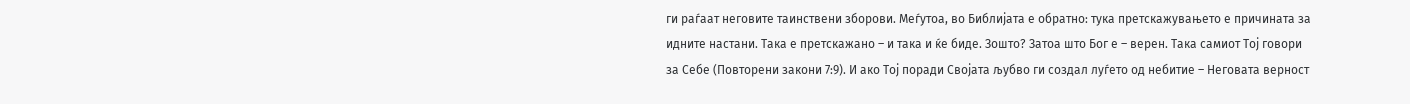ги раѓаат неговите таинствени зборови. Меѓутоа, во Библијата е обратно: тука претскажувањето е причината за идните настани. Така е претскажано – и така и ќе биде. Зошто? Затоа што Бог е – верен. Така самиот Тој говори за Себе (Повторени закони 7:9). И ако Тој поради Својата љубво ги создал луѓето од небитие – Неговата верност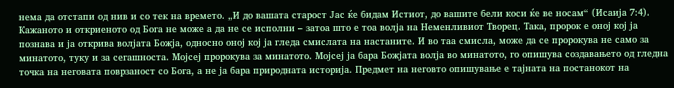нема да отстапи од нив и со тек на времето. „И до вашата старост Јас ќе бидам Истиот, до вашите бели коси ќе ве носам“ (Исаија 7:4). Кажаното и откриеното од Бога не може а да не се исполни – затоа што е тоа волја на Неменливиот Творец. Така, пророк е оној кој ја познава и ја открива волјата Божја, односно оној кој ја гледа смислата на настаните. И во таа смисла, може да се пророкува не само за минатото, туку и за сегашноста. Мојсеј пророкува за минатото. Мојсеј ја бара Божјата волја во минатото, го опишува создавањето од гледна точка на неговата поврзаност со Бога, а не ја бара природната историја. Предмет на неговто опишување е тајната на постанокот на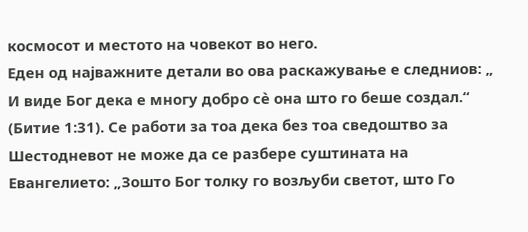космосот и местото на човекот во него.
Еден од најважните детали во ова раскажување е следниов: „ И виде Бог дека е многу добро сè она што го беше создал.“ (Битие 1:31). Се работи за тоа дека без тоа сведоштво за Шестодневот не може да се разбере суштината на Евангелието: „Зошто Бог толку го возљуби светот, што Го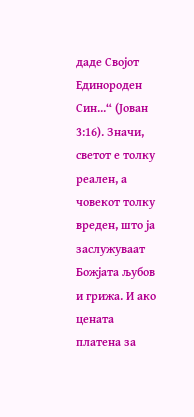даде Својот Единороден Син...“ (Јован 3:16). Значи, светот е толку реален, а човекот толку вреден, што ја заслужуваат Божјата љубов и грижа. И ако цената платена за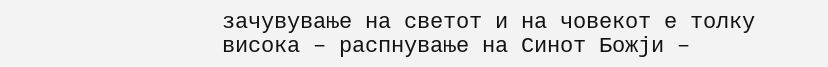зачувување на светот и на човекот е толку висока – распнување на Синот Божји –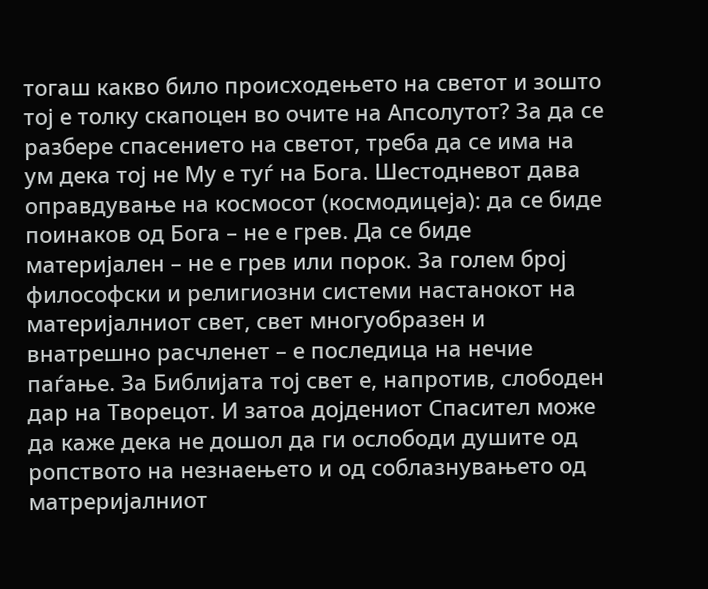тогаш какво било происходењето на светот и зошто тој е толку скапоцен во очите на Апсолутот? За да се разбере спасението на светот, треба да се има на ум дека тој не Му е туѓ на Бога. Шестодневот дава оправдување на космосот (космодицеја): да се биде поинаков од Бога – не е грев. Да се биде материјален – не е грев или порок. За голем број философски и религиозни системи настанокот на материјалниот свет, свет многуобразен и внатрешно расчленет – е последица на нечие паѓање. За Библијата тој свет е, напротив, слободен дар на Творецот. И затоа дојдениот Спасител може да каже дека не дошол да ги ослободи душите од ропството на незнаењето и од соблазнувањето од матреријалниот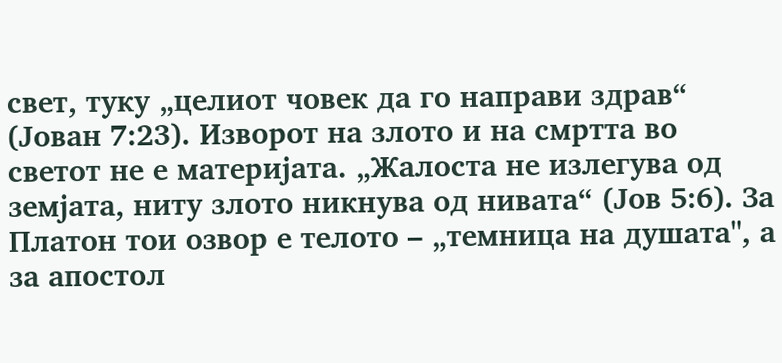свет, туку „целиот човек да го направи здрав“ (Јован 7:23). Изворот на злото и на смртта во светот не е материјата. „Жалоста не излегува од земјата, ниту злото никнува од нивата“ (Јов 5:6). За Платон тои озвор е телото – „темница на душата", а за апостол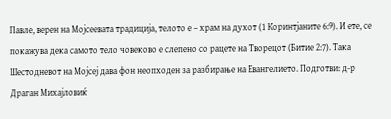Павле, верен на Мојсеевата традиција, телото е – храм на духот (1 Коринтјаните 6:9). И ете, се покажува дека самото тело човеково е слепено со рацете на Творецот (Битие 2:7). Така Шестодневот на Мојсеј дава фон неопходен за разбирање на Евангелието. Подготви: д-р Драган Михајловиќ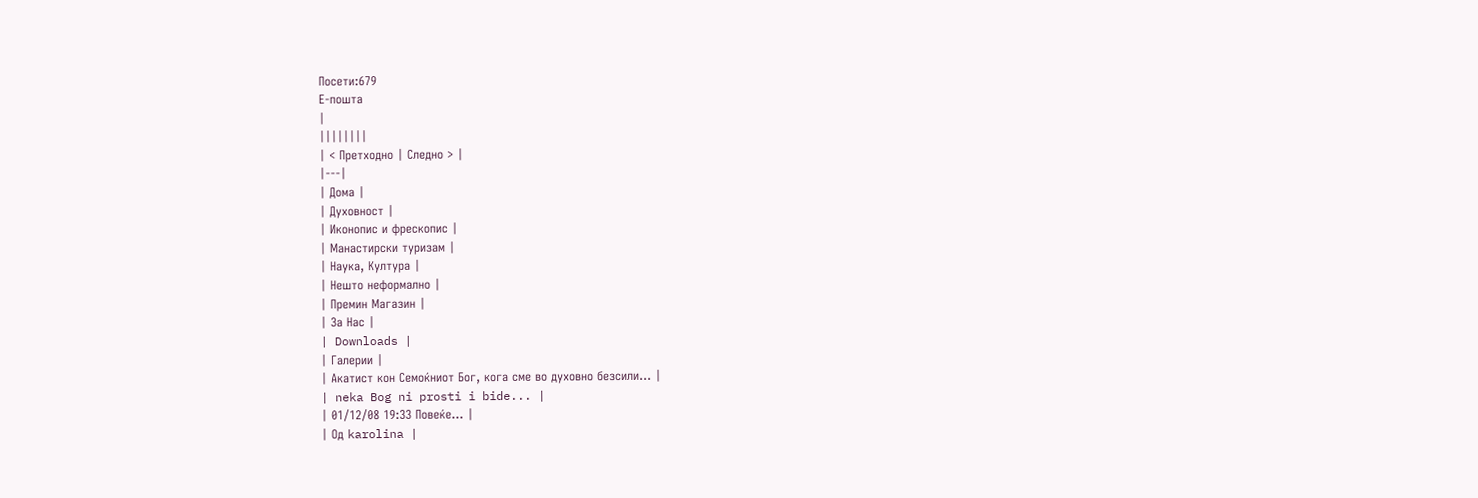Посети:679
Е-пошта
|
||||||||
| < Претходно | Следно > |
|---|
| Дома |
| Духовност |
| Иконопис и фрескопис |
| Манастирски туризам |
| Наука, Култура |
| Нешто неформално |
| Премин Магазин |
| За Нас |
| Downloads |
| Галерии |
| Акатист кон Семоќниот Бог, кога сме во духовно безсили... |
| neka Bog ni prosti i bide... |
| 01/12/08 19:33 Повеќе... |
| Од karolina |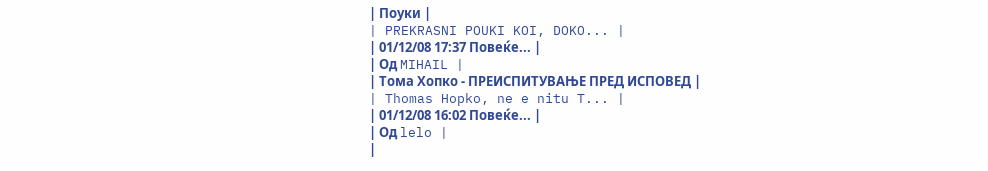| Поуки |
| PREKRASNI POUKI KOI, DOKO... |
| 01/12/08 17:37 Повеќе... |
| Од MIHAIL |
| Тома Хопко - ПРЕИСПИТУВАЊЕ ПРЕД ИСПОВЕД |
| Thomas Hopko, ne e nitu T... |
| 01/12/08 16:02 Повеќе... |
| Од lelo |
|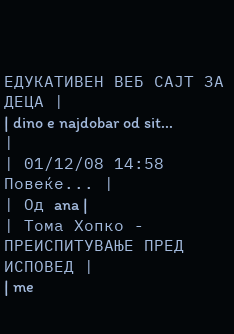ЕДУКАТИВЕН ВЕБ САЈТ ЗА ДЕЦА |
| dino e najdobar od sit... |
| 01/12/08 14:58 Повеќе... |
| Од ana |
| Тома Хопко - ПРЕИСПИТУВАЊЕ ПРЕД ИСПОВЕД |
| me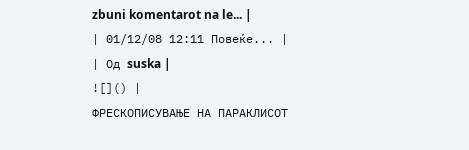zbuni komentarot na le... |
| 01/12/08 12:11 Повеќе... |
| Од suska |
![]() |
ФРЕСКОПИСУВАЊЕ НА ПАРАКЛИСОТ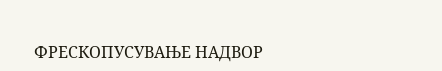ФРЕСКОПУСУВАЊЕ НАДВОР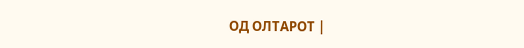ОД ОЛТАРОТ |